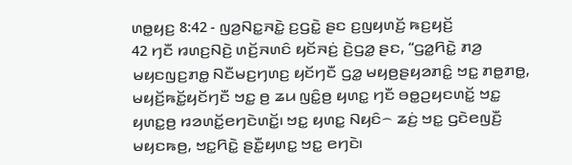ꤛꤥ꤭ꤟꤢ꤬ 8:42 - ꤜꤤ꤬ꤡꤢ꤭ꤏꤢꤧ꤭ ꤢ꤬ꤞꤢꤧ꤭ ꤔꤢ ꤢ꤬ꤜꤟꤛꤢꤩ꤬ ꤒꤢ꤬ꤟꤢꤩ꤬
42 ꤚꤢꤪ ꤙꤛꤢ꤬ꤡꤢꤧ꤬ ꤛꤢꤩ꤬ꤏꤛꤢꤨ ꤟꤢꤩꤏꤢꤦ꤬ ꤢꤧ꤬ꤞꤤ꤭ ꤔꤢ, “ꤞꤤ꤭ꤖꤢꤧ꤭ ꤊꤤ꤬ ꤗꤟꤢꤜꤢ꤬ꤊꤥ꤭ ꤡꤢꤪꤗꤢ꤬ꤚꤛꤢ꤬ ꤟꤢꤩꤚꤢꤪ ꤞꤤ꤭ ꤗꤟꤥ꤬ꤔꤟꤤꤊꤢꤨ꤭ ꤠꤢ꤭ ꤊꤥ꤭ꤊꤥ꤭, ꤗꤟꤢꤩ꤬ꤒꤢꤩ꤭ꤟꤢꤩꤚꤢꤪ ꤠꤢ꤭ ꤥ꤬ ꤘꤣ ꤜꤢꤨ꤭ꤥ꤬ ꤟꤛꤢ꤭ ꤚꤢꤪ ꤋꤥ꤭ꤑꤟꤢꤛꤢꤩ꤭ ꤠꤢ꤭ ꤟꤛꤢ꤭ꤥ꤬ ꤙꤤꤛꤢꤩ꤭ꤕꤚꤢꤧꤛꤢꤩ꤭꤯ ꤠꤢ꤭ ꤟꤛꤢ꤭ ꤡꤟꤢꤨ꤮ ꤘꤢꤦ꤬ ꤠꤢ꤭ ꤞꤢꤧꤕꤜꤢꤪ꤬ ꤗꤟꤢꤒꤥ꤬, ꤠꤢ꤭ꤖꤢꤧ꤭ ꤔꤢꤪ꤭ꤟꤛꤢ꤭ ꤠꤢ꤭ ꤕꤚꤢꤧ꤯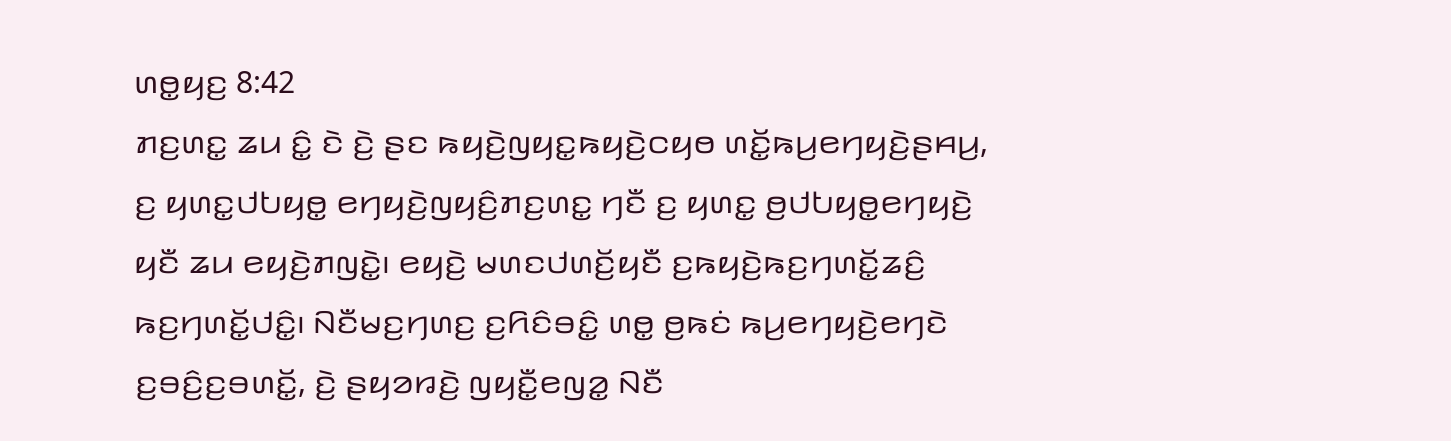ꤛꤥ꤭ꤟꤢ꤬ 8:42
ꤊꤢ꤬ꤛꤢ꤭ ꤘꤣ ꤢꤨ꤭ ꤢꤧ ꤢꤧ꤬ ꤔꤢ ꤒꤟꤢꤧ꤬ꤜꤟꤢ꤭ꤒꤟꤢꤧ꤬ꤍꤟꤥ ꤛꤢꤩ꤭ꤒꤣ꤬ꤕꤚꤟꤢꤧ꤬ꤔꤌꤣ꤬, ꤢ꤬ ꤟꤛꤢ꤭ꤓꤝꤟꤥ꤭ ꤕꤚꤟꤢꤧ꤬ꤜꤟꤢꤨ꤬ꤊꤢ꤬ꤛꤢ꤭ ꤚꤢꤪ ꤢ꤬ ꤟꤛꤢ꤭ ꤥ꤬ꤓꤝꤟꤥ꤭ꤕꤚꤟꤢꤧ꤬ ꤟꤢꤪ ꤘꤣ ꤕꤟꤢꤧ꤬ꤊꤜꤢꤧ꤭꤯ ꤕꤟꤢꤧ꤬ ꤗꤛꤢꤓꤛꤢꤩ꤬ꤟꤢꤪ ꤢ꤬ꤒꤟꤢꤧ꤬ꤒꤢ꤬ꤚꤛꤢꤩ꤭ꤘꤢꤨ꤬ ꤒꤢ꤬ꤚꤛꤢꤩ꤭ꤓꤢꤨ꤭꤯ ꤡꤢꤪꤗꤢ꤬ꤚꤛꤢ꤬ ꤢ꤬ꤖꤢꤨꤋꤢꤨ꤭ ꤛꤥ꤭ ꤥ꤬ꤒꤢꤦ ꤒꤣ꤬ꤕꤚꤟꤢꤧ꤬ꤕꤚꤢꤧ ꤢ꤬ꤋꤢꤨ꤬ꤢ꤬ꤋꤛꤢꤩ꤭, ꤢꤧ꤬ ꤔꤟꤤꤙꤢꤧ꤬ ꤜꤟꤢꤪ꤭ꤕꤜꤤ꤭ ꤡꤢꤪ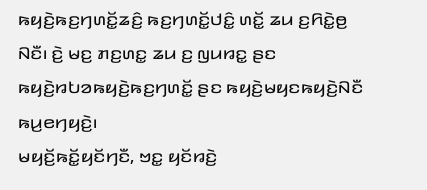ꤒꤟꤢꤧ꤬ꤒꤢ꤬ꤚꤛꤢꤩ꤭ꤘꤢꤨ꤬ ꤒꤢ꤬ꤚꤛꤢꤩ꤭ꤓꤢꤨ꤭ ꤛꤢꤩ꤭ ꤘꤣ ꤢ꤬ꤖꤢꤧ꤭ꤥ꤬ ꤡꤢꤪ꤯ ꤢꤧ꤬ ꤗꤢ꤬ ꤊꤢ꤬ꤛꤢ꤭ ꤘꤣ ꤢ꤬ ꤜꤣꤙꤢ꤭ ꤔꤢ ꤒꤟꤢꤧ꤬ꤙꤝꤤꤒꤟꤢꤧ꤬ꤒꤢ꤬ꤚꤛꤢꤩ꤭ ꤔꤢ ꤒꤟꤢꤧ꤬ꤗꤟꤢꤒꤟꤢꤧ꤬ꤡꤢꤪ ꤒꤣ꤬ꤕꤚꤟꤢꤧ꤬꤯
ꤗꤟꤢꤩ꤬ꤒꤢꤩ꤭ꤟꤢꤩꤚꤢꤪ, ꤠꤢ꤭ ꤟꤢꤩꤙꤢꤧ꤬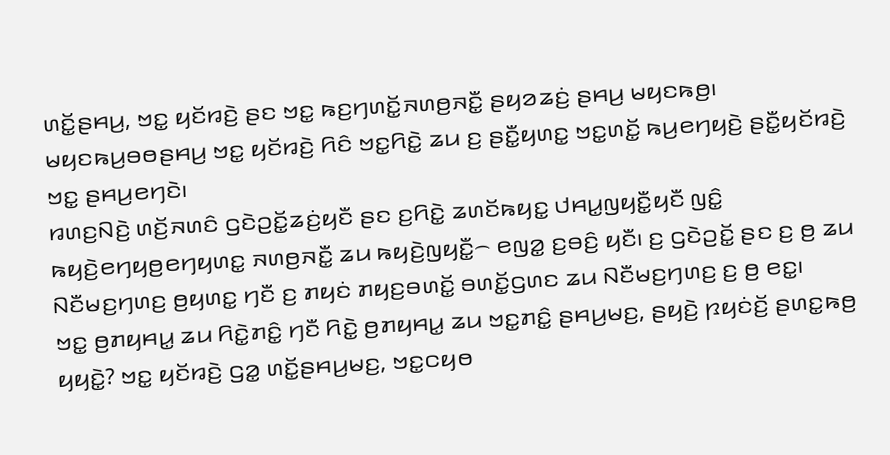ꤛꤢꤩ꤭ꤔꤌꤣ꤬, ꤠꤢ꤭ ꤟꤢꤩꤙꤢꤧ꤬ ꤔꤢ ꤠꤢ꤭ ꤒꤢ꤬ꤚꤛꤢꤩ꤭ꤏꤛꤥ꤬ꤏꤢꤪ꤭ ꤔꤟꤤꤘꤢꤦ꤬ ꤔꤌꤣ꤬ ꤗꤟꤢꤒꤥ꤬꤯ ꤗꤟꤢꤒꤣ꤬ꤋꤥꤔꤌꤣ꤬ ꤠꤢ꤭ ꤟꤢꤩꤙꤢꤧ꤬ ꤖꤢꤨ ꤠꤢ꤭ꤖꤢꤧ꤭ ꤘꤣ ꤢ꤬ ꤔꤢꤪ꤭ꤟꤛꤢ꤭ ꤠꤢ꤭ꤛꤢꤩ꤭ ꤒꤣ꤬ꤕꤚꤟꤢꤧ꤬ ꤔꤢꤪ꤭ꤟꤢꤩꤙꤢꤧ꤬ ꤠꤢ꤭ ꤔꤌꤣ꤬ꤕꤚꤢꤧ꤯
ꤙꤛꤢ꤬ꤡꤢꤧ꤬ ꤛꤢꤩ꤬ꤏꤛꤢꤨ ꤞꤢꤧꤑꤢꤩ꤭ꤘꤢꤦ꤬ꤟꤢꤪ ꤔꤢ ꤢ꤬ꤖꤢꤧ꤭ ꤘꤛꤢꤩꤒꤟꤢ꤭ ꤓꤌꤣ꤭ꤜꤟꤢꤪ꤭ꤟꤢꤪ ꤜꤢꤨ꤭ ꤒꤟꤢꤧ꤬ꤕꤚꤟꤥ꤬ꤕꤚꤟꤛꤢ꤭ ꤏꤛꤥ꤬ꤏꤢꤪ꤭ ꤘꤣ ꤒꤟꤢꤧ꤬ꤜꤟꤢꤪ꤭꤮ ꤕꤜꤤ꤭ ꤢ꤬ꤋꤢꤨ꤬ ꤟꤢꤪ꤯ ꤢ꤬ ꤞꤢꤧꤑꤢꤩ꤭ ꤔꤢ ꤢ꤬ ꤥ꤬ ꤘꤣ ꤡꤢꤪꤗꤢ꤬ꤚꤛꤢ꤬ ꤥ꤬ꤟꤛꤢ꤭ ꤚꤢꤪ ꤢ꤬ ꤊꤟꤢꤦ ꤊꤟꤢ꤬ꤋꤛꤢꤩ꤭ ꤋꤛꤢꤩ꤭ꤞꤛꤢ ꤘꤣ ꤡꤢꤪꤗꤢ꤬ꤚꤛꤢ꤬ ꤢ꤬ ꤥ꤬ ꤕꤢ꤭꤯
ꤠꤢ꤭ ꤥ꤬ꤊꤟꤌꤣ꤭ ꤘꤣ ꤖꤢꤧ꤭ꤊꤢꤨ꤭ ꤚꤢꤪ ꤖꤢꤧ꤭ ꤥ꤬ꤊꤟꤌꤣ꤭ ꤘꤣ ꤠꤢ꤭ꤊꤢꤨ꤭ ꤔꤌꤣ꤬ꤗꤢ꤬, ꤔꤟꤢꤧ꤬ ꤐꤟꤢꤦꤢꤩ꤬ ꤔꤛꤢ꤭ꤒꤥ꤬ ꤟꤟꤢꤧ꤭? ꤠꤢ꤭ ꤟꤢꤩꤙꤢꤧ꤬ ꤞꤤ꤭ ꤛꤢꤩ꤭ꤔꤌꤣ꤬ꤗꤢ꤬, ꤠꤢ꤭ꤍꤟꤥ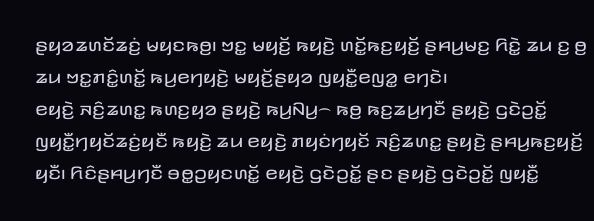ꤔꤟꤤꤘꤛꤢꤩꤘꤢꤦ꤬ ꤗꤟꤢꤒꤥ꤬꤯ ꤠꤢ꤭ ꤗꤟꤢꤩ꤬ ꤒꤟꤢꤧ꤬ ꤛꤢꤩ꤭ꤒꤢ꤬ꤟꤢꤩ꤬ ꤔꤌꤣ꤬ꤗꤢ꤬ ꤖꤢꤧ꤭ ꤘꤣ ꤢ꤬ ꤥ꤬ ꤘꤣ ꤠꤢ꤭ꤊꤢꤨ꤭ꤛꤢꤩ꤭ ꤒꤣ꤬ꤕꤚꤟꤢꤧ꤬ ꤗꤟꤢꤩ꤬ꤔꤟꤤ ꤜꤟꤢꤪ꤭ꤕꤜꤤ꤭ ꤕꤚꤢꤧ꤯
ꤕꤟꤢꤧ꤬ ꤏꤢꤨ꤬ꤘꤛꤢ꤭ ꤒꤛꤢ꤬ꤟꤤ ꤔꤟꤢꤧ꤬ ꤒꤣ꤬ꤡꤣ꤬꤮ ꤒꤥ꤬ ꤒꤢ꤬ꤘꤣ꤬ꤚꤢꤪ ꤔꤟꤢꤧ꤬ ꤞꤢꤧꤑꤢꤩ꤭ ꤜꤟꤢꤪ꤭ꤚꤟꤢꤩꤘꤢꤦ꤬ꤟꤢꤪ ꤒꤟꤢꤧ꤬ ꤘꤣ ꤕꤟꤢꤧ꤬ ꤊꤟꤢꤦꤚꤟꤢꤩ ꤏꤢꤨ꤬ꤘꤛꤢ꤭ ꤔꤟꤢꤧ꤬ ꤔꤌꤣ꤬ꤒꤢ꤬ꤟꤢꤩ꤬ ꤟꤢꤪ꤯ ꤖꤢꤨꤔꤌꤣ꤬ꤚꤢꤪ ꤋꤥ꤭ꤑꤟꤢꤛꤢꤩ꤭ ꤕꤟꤢꤧ꤬ ꤞꤢꤧꤑꤢꤩ꤭ ꤔꤢ ꤔꤟꤢꤧ꤬ ꤞꤢꤧꤑꤢꤩ꤭ ꤜꤟꤢꤪ꤭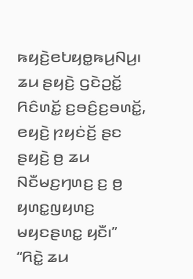ꤒꤟꤢꤧ꤬ꤕꤝꤟꤥ꤭ꤒꤣ꤬ꤡꤣ꤬꤯ ꤘꤣ ꤔꤟꤢꤧ꤬ ꤞꤢꤧꤑꤢꤩ꤭ ꤖꤢꤨꤛꤢꤩ꤭ ꤢ꤬ꤋꤢꤨ꤬ꤢ꤬ꤋꤛꤢꤩ꤭, ꤕꤟꤢꤧ꤬ ꤐꤟꤢꤦꤢꤩ꤬ ꤔꤢ ꤔꤟꤢꤧ꤬ ꤥ꤬ ꤘꤣ ꤡꤢꤪꤗꤢ꤬ꤚꤛꤢ꤬ ꤢ꤬ ꤥ꤬ ꤟꤛꤢ꤭ꤜꤟꤛꤢ꤬ ꤗꤟꤢꤔꤛꤢ꤭ ꤟꤢꤪ꤯”
“ꤖꤢꤧ꤭ ꤘꤣ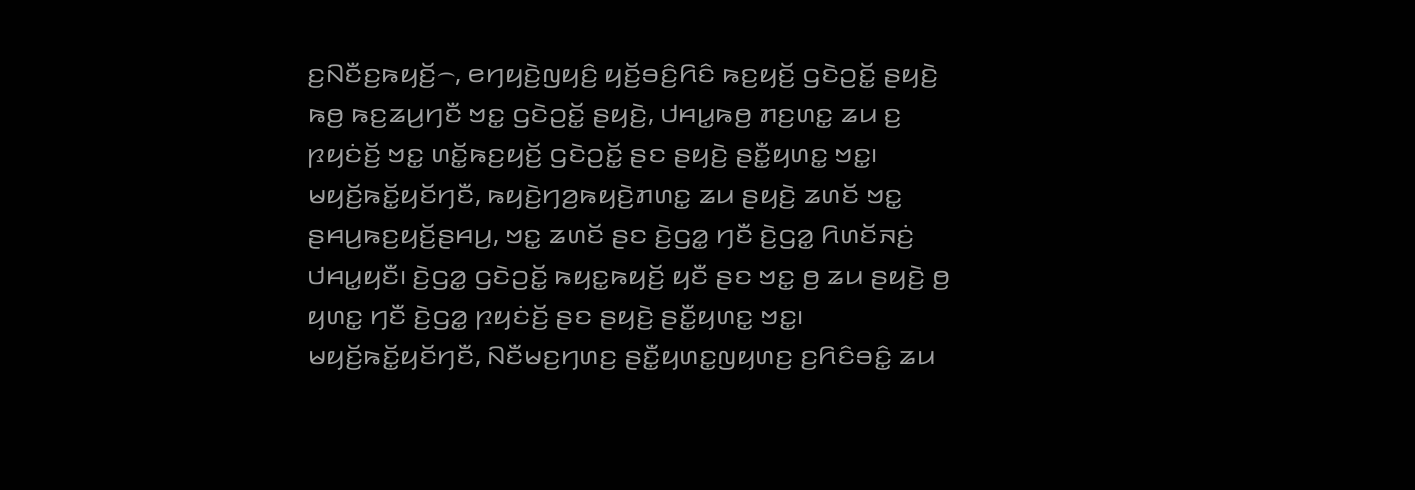ꤢ꤬ꤡꤢꤪꤢ꤬ꤒꤟꤢꤩ꤬꤮, ꤕꤚꤟꤢꤧ꤬ꤜꤟꤢꤨ꤬ ꤟꤢꤩ꤬ꤋꤢꤨ꤬ꤖꤢꤨ ꤒꤢ꤬ꤟꤢꤩ꤬ ꤞꤢꤧꤑꤢꤩ꤭ ꤔꤟꤢꤧ꤬ ꤒꤥ꤬ ꤒꤢ꤬ꤘꤣ꤬ꤚꤢꤪ ꤠꤢ꤭ ꤞꤢꤧꤑꤢꤩ꤭ ꤔꤟꤢꤧ꤬, ꤓꤌꤣ꤭ꤒꤥ꤬ ꤊꤢ꤬ꤛꤢ꤭ ꤘꤣ ꤢ꤬ ꤐꤟꤢꤦꤢꤩ꤬ ꤠꤢ꤭ ꤛꤢꤩ꤭ꤒꤢ꤬ꤟꤢꤩ꤬ ꤞꤢꤧꤑꤢꤩ꤭ ꤔꤢ ꤔꤟꤢꤧ꤬ ꤔꤢꤪ꤭ꤟꤛꤢ꤭ ꤠꤢ꤭꤯
ꤗꤟꤢꤩ꤬ꤒꤢꤩ꤭ꤟꤢꤩꤚꤢꤪ, ꤒꤟꤢꤧ꤬ꤚꤤ꤬ꤒꤟꤢꤧ꤬ꤊꤛꤢ꤭ ꤘꤣ ꤔꤟꤢꤧ꤬ ꤘꤛꤢꤩ ꤠꤢ꤭ ꤔꤌꤣ꤬ꤒꤢ꤬ꤟꤢꤩ꤬ꤔꤌꤣ꤬, ꤠꤢ꤭ ꤘꤛꤢꤩ ꤔꤢ ꤢꤧ꤬ꤞꤤ꤭ ꤚꤢꤪ ꤢꤧ꤬ꤞꤤ꤭ ꤖꤛꤢꤩꤏꤢꤦ꤬ ꤓꤌꤣ꤭ꤟꤢꤪ꤯ ꤢꤧ꤬ꤞꤤ꤭ ꤞꤢꤧꤑꤢꤩ꤭ ꤒꤟꤢ꤭ꤒꤟꤢꤩ꤬ ꤟꤢꤪ ꤔꤢ ꤠꤢ꤭ ꤥ꤬ ꤘꤣ ꤔꤟꤢꤧ꤬ ꤥ꤬ ꤟꤛꤢ꤭ ꤚꤢꤪ ꤢꤧ꤬ꤞꤤ꤭ ꤐꤟꤢꤦꤢꤩ꤬ ꤔꤢ ꤔꤟꤢꤧ꤬ ꤔꤢꤪ꤭ꤟꤛꤢ꤭ ꤠꤢ꤭꤯
ꤗꤟꤢꤩ꤬ꤒꤢꤩ꤭ꤟꤢꤩꤚꤢꤪ, ꤡꤢꤪꤗꤢ꤬ꤚꤛꤢ꤬ ꤔꤢꤪ꤭ꤟꤛꤢ꤭ꤜꤟꤛꤢ꤬ ꤢ꤬ꤖꤢꤨꤋꤢꤨ꤭ ꤘꤣ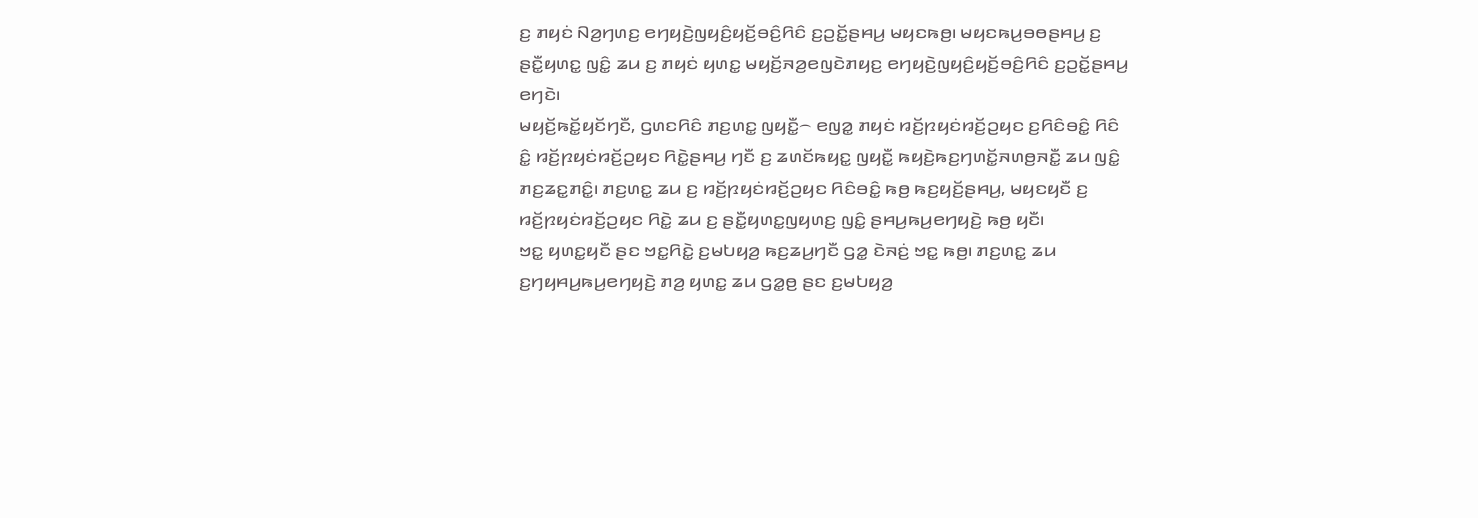ꤢ꤬ ꤊꤟꤢꤦ ꤡꤤ꤬ꤚꤛꤢ꤬ ꤕꤚꤟꤢꤧ꤬ꤜꤟꤢꤨ꤬ꤟꤢꤩ꤬ꤋꤢꤨ꤬ꤖꤢꤨ ꤢ꤬ꤑꤢꤩ꤭ꤔꤌꤣ꤬ ꤗꤟꤢꤒꤥ꤬꤯ ꤗꤟꤢꤒꤣ꤬ꤋꤥꤔꤌꤣ꤬ ꤢ꤬ ꤔꤢꤪ꤭ꤟꤛꤢ꤭ ꤜꤢꤨ꤭ ꤘꤣ ꤢ꤬ ꤊꤟꤢꤦ ꤟꤛꤢ꤭ ꤗꤟꤢꤩ꤬ꤏꤤ꤬ꤕꤜꤢꤧꤊꤟꤢ꤬ ꤕꤚꤟꤢꤧ꤬ꤜꤟꤢꤨ꤬ꤟꤢꤩ꤬ꤋꤢꤨ꤬ꤖꤢꤨ ꤢ꤬ꤑꤢꤩ꤭ꤔꤌꤣ꤬ ꤕꤚꤢꤧ꤯
ꤗꤟꤢꤩ꤬ꤒꤢꤩ꤭ꤟꤢꤩꤚꤢꤪ, ꤞꤛꤢꤖꤢꤨ ꤊꤢ꤬ꤛꤢ꤭ ꤜꤟꤢꤪ꤭꤮ ꤕꤜꤤ꤭ ꤊꤟꤢꤦ ꤙꤢꤩ꤬ꤐꤟꤢꤦꤙꤢꤩ꤬ꤑꤟꤢ ꤢ꤬ꤖꤢꤨꤋꤢꤨ꤭ ꤖꤢꤨ ꤢꤨ꤭ ꤙꤢꤩ꤬ꤐꤟꤢꤦꤙꤢꤩ꤬ꤑꤟꤢ ꤖꤢꤧ꤭ꤔꤌꤣ꤬ ꤚꤢꤪ ꤢ꤬ ꤘꤛꤢꤩꤒꤟꤢ꤭ ꤜꤟꤢꤪ꤭ ꤒꤟꤢꤧ꤬ꤒꤢ꤬ꤚꤛꤢꤩ꤭ꤏꤛꤥ꤬ꤏꤢꤪ꤭ ꤘꤣ ꤜꤢꤨ꤭ ꤊꤢ꤬ꤘꤢ꤭ꤊꤢꤨ꤭꤯ ꤊꤢ꤬ꤛꤢ꤭ ꤘꤣ ꤢ꤬ ꤙꤢꤩ꤬ꤐꤟꤢꤦꤙꤢꤩ꤬ꤑꤟꤢ ꤖꤢꤨꤋꤢꤨ꤭ ꤒꤥ꤬ ꤒꤢ꤬ꤟꤢꤩ꤬ꤔꤌꤣ꤬, ꤗꤟꤢꤟꤢꤪ ꤢ꤬ ꤙꤢꤩ꤬ꤐꤟꤢꤦꤙꤢꤩ꤬ꤑꤟꤢ ꤖꤢꤧ꤭ ꤘꤣ ꤢ꤬ ꤔꤢꤪ꤭ꤟꤛꤢ꤭ꤜꤟꤛꤢ꤬ ꤜꤢꤨ꤭ ꤔꤌꤣ꤬ꤒꤣ꤬ꤕꤚꤟꤢꤧ꤬ ꤒꤥ꤬ ꤟꤢꤪ꤯
ꤠꤢ꤭ ꤟꤛꤢ꤭ꤟꤢꤪ ꤔꤢ ꤠꤢ꤭ꤖꤢꤧ꤭ ꤢ꤬ꤗꤝꤟꤤ꤬ ꤒꤢ꤬ꤘꤣ꤬ꤚꤢꤪ ꤞꤤ꤭ ꤢꤧꤏꤢꤦ꤬ ꤠꤢ꤭ ꤒꤥ꤬꤯ ꤊꤢ꤬ꤛꤢ꤭ ꤘꤣ ꤢ꤬ꤚꤟꤌꤣ꤬ꤒꤣ꤬ꤕꤚꤟꤢꤧ꤬ ꤊꤤ꤬ ꤟꤛꤢ꤭ ꤘꤣ ꤞꤤ꤭ꤥ꤬ ꤔꤢ ꤢ꤬ꤗꤝꤟꤤ꤬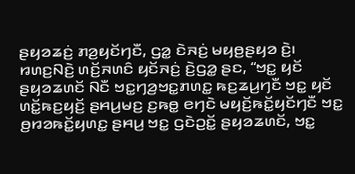ꤔꤟꤤꤘꤢꤦ꤬ ꤊꤤ꤬ꤟꤢꤩꤚꤢꤪ, ꤞꤤ꤭ ꤢꤧꤏꤢꤦ꤬ ꤗꤟꤥ꤬ꤔꤟꤤ ꤢꤧ꤬꤯
ꤙꤛꤢ꤬ꤡꤢꤧ꤬ ꤛꤢꤩ꤬ꤏꤛꤢꤨ ꤟꤢꤩꤏꤢꤦ꤬ ꤢꤧ꤬ꤞꤤ꤭ ꤔꤢ, “ꤠꤢ꤭ ꤟꤢꤩ ꤔꤟꤤꤘꤛꤢꤩ ꤡꤢꤪ ꤠꤢ꤭ꤚꤤ꤬ꤠꤢ꤭ꤊꤛꤢ꤭ ꤒꤢ꤬ꤘꤣ꤬ꤚꤢꤪ ꤠꤢ꤭ ꤟꤢꤩ ꤛꤢꤩ꤭ꤒꤢ꤬ꤟꤢꤩ꤬ ꤔꤌꤣ꤬ꤗꤢ꤬ ꤢ꤬ꤒꤥ꤭ ꤕꤚꤢꤧ ꤗꤟꤢꤩ꤬ꤒꤢꤩ꤭ꤟꤢꤩꤚꤢꤪ ꤠꤢ꤭ ꤥ꤬ꤙꤤꤒꤢꤩ꤭ꤟꤛꤢ꤭ ꤔꤌꤣ꤬ ꤠꤢ꤭ ꤞꤢꤧꤑꤢꤩ꤭ ꤔꤟꤤꤘꤛꤢꤩ, ꤠꤢ꤭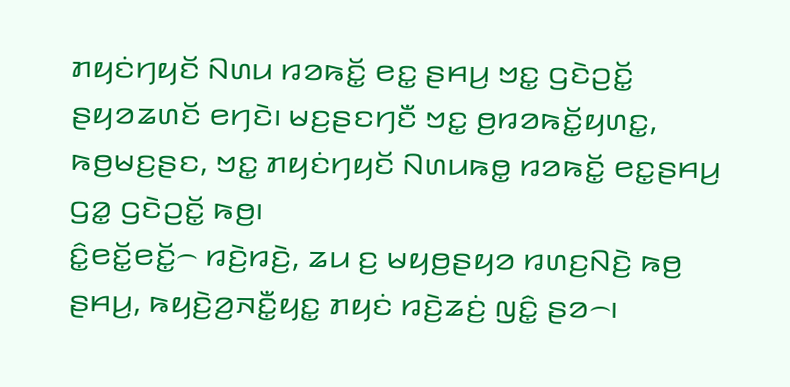ꤊꤟꤢꤦꤚꤟꤢꤩ ꤡꤛꤣ ꤙꤤꤒꤢꤩ꤭ ꤕꤢ꤭ ꤔꤌꤣ꤬ ꤠꤢ꤭ ꤞꤢꤧꤑꤢꤩ꤭ ꤔꤟꤤꤘꤛꤢꤩ ꤕꤚꤢꤧ꤯ ꤗꤢ꤬ꤔꤢꤚꤢꤪ ꤠꤢ꤭ ꤥ꤬ꤙꤤꤒꤢꤩ꤭ꤟꤛꤢ꤭, ꤒꤥ꤬ꤗꤢ꤬ꤔꤢ, ꤠꤢ꤭ ꤊꤟꤢꤦꤚꤟꤢꤩ ꤡꤛꤣꤒꤥ꤭ ꤙꤤꤒꤢꤩ꤭ ꤕꤢ꤭ꤔꤌꤣ꤬ ꤞꤤ꤭ ꤞꤢꤧꤑꤢꤩ꤭ ꤒꤥ꤬꤯
ꤢꤨ꤭ꤕꤢꤩ꤭ꤕꤢꤩ꤭꤮ ꤙꤢꤧ꤬ꤙꤢꤧ꤬, ꤘꤣ ꤢ꤬ ꤗꤟꤥ꤬ꤔꤟꤤ ꤙꤛꤢ꤬ꤡꤢꤧ꤬ ꤒꤥ꤬ ꤔꤌꤣ꤬, ꤒꤟꤢꤧ꤬ꤤ꤬ꤏꤢꤪ꤭ꤟꤢ꤭ ꤊꤟꤢꤦ ꤙꤢꤧ꤬ꤘꤢꤦ꤬ ꤜꤢꤨ꤭ ꤔꤤ꤮꤯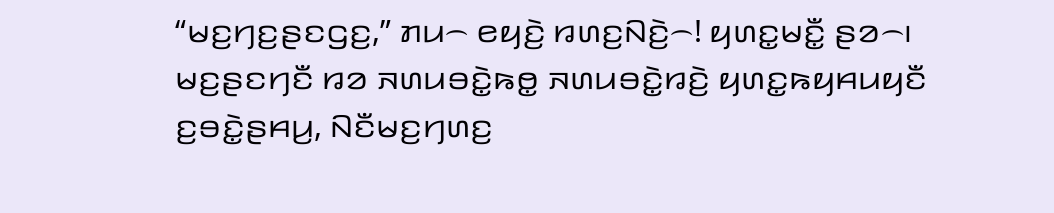“ꤗꤢ꤬ꤚꤢ꤬ꤔꤢꤞꤢ꤬,” ꤊꤣ꤮ ꤕꤟꤢꤧ꤬ ꤙꤛꤢ꤬ꤡꤢꤧ꤬꤮! ꤟꤛꤢ꤭ꤗꤢꤪ꤭ ꤔꤤ꤮꤯
ꤗꤢ꤬ꤔꤢꤚꤢꤪ ꤙꤤ ꤏꤛꤣꤋꤢꤧ꤭ꤒꤥ꤭ ꤏꤛꤣꤋꤢꤧ꤭ꤙꤢꤧ꤬ ꤟꤛꤢ꤭ꤒꤟꤌꤣꤟꤢꤪ ꤢ꤬ꤋꤢꤧ꤭ꤔꤌꤣ꤬, ꤡꤢꤪꤗꤢ꤬ꤚꤛꤢ꤬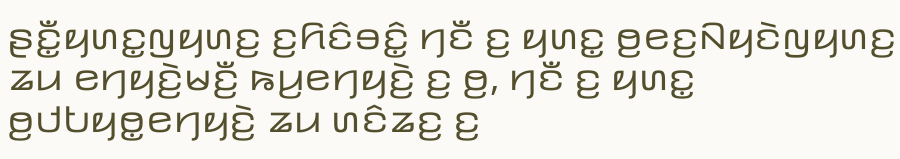ꤔꤢꤪ꤭ꤟꤛꤢ꤭ꤜꤟꤛꤢ꤬ ꤢ꤬ꤖꤢꤨꤋꤢꤨ꤭ ꤚꤢꤪ ꤢ꤬ ꤟꤛꤢ꤭ ꤥ꤬ꤕꤢ꤬ꤡꤟꤢꤧꤜꤟꤛꤢ꤬ ꤘꤣ ꤕꤚꤟꤢꤧ꤬ꤗꤢꤪ꤬ ꤒꤣ꤬ꤕꤚꤟꤢꤧ꤬ ꤢ꤬ ꤥ꤬, ꤚꤢꤪ ꤢ꤬ ꤟꤛꤢ꤭ ꤥ꤬ꤓꤝꤟꤥ꤭ꤕꤚꤟꤢꤧ꤬ ꤘꤣ ꤛꤢꤨꤘꤢ꤬ ꤢ꤬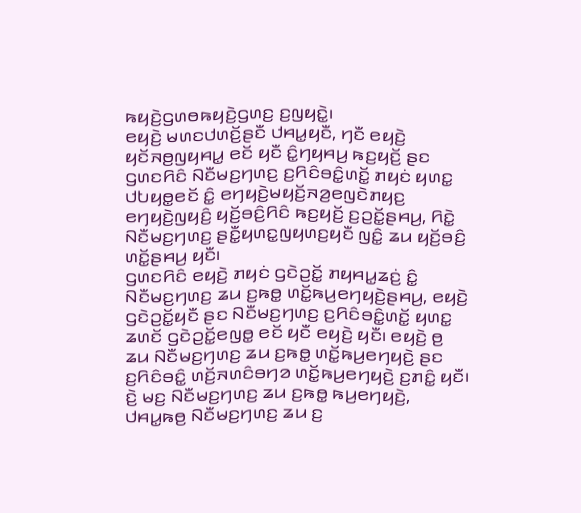ꤒꤟꤢꤧ꤬ꤞꤛꤥꤒꤟꤢꤧ꤬ꤞꤛꤢ꤬ ꤢ꤬ꤜꤟꤢꤧ꤭꤯
ꤕꤟꤢꤧ꤬ ꤗꤛꤢꤓꤛꤢꤩ꤬ꤔꤢꤪ ꤓꤌꤣ꤭ꤟꤢꤪ, ꤚꤢꤪ ꤕꤟꤢꤧ꤬ ꤟꤢꤩꤏꤥ꤬ꤜꤟꤌꤣ꤭ ꤕꤢꤩ ꤟꤢꤪ ꤢꤨ꤭ꤚꤟꤌꤣ꤬ ꤒꤢ꤬ꤟꤢꤩ꤬ ꤔꤢ ꤞꤛꤢꤖꤢꤨ ꤡꤢꤪꤗꤢ꤬ꤚꤛꤢ꤬ ꤢ꤬ꤖꤢꤨꤋꤢꤨ꤭ꤛꤢꤩ꤭ ꤊꤟꤢꤦ ꤟꤛꤢ꤭ ꤓꤝꤟꤥ꤭ꤕꤢꤩ ꤢꤨ꤭ ꤕꤚꤟꤢꤧ꤬ꤗꤟꤢꤩ꤬ꤏꤤ꤬ꤕꤜꤢꤧꤊꤟꤢ꤬ ꤕꤚꤟꤢꤧ꤬ꤜꤟꤢꤨ꤬ ꤟꤢꤩ꤬ꤋꤢꤨ꤬ꤖꤢꤨ ꤒꤢ꤬ꤟꤢꤩ꤬ ꤢ꤬ꤑꤢꤩ꤭ꤔꤌꤣ꤬, ꤖꤢꤧ꤭ ꤡꤢꤪꤗꤢ꤬ꤚꤛꤢ꤬ ꤔꤢꤪ꤭ꤟꤛꤢ꤭ꤜꤟꤛꤢ꤬ꤟꤢꤪ ꤜꤢꤨ꤭ ꤘꤣ ꤟꤢꤩ꤬ꤋꤢꤨ꤬ ꤛꤢꤩ꤭ꤔꤌꤣ꤬ ꤟꤢꤪ꤯
ꤞꤛꤢꤖꤢꤨ ꤕꤟꤢꤧ꤬ ꤊꤟꤢꤦ ꤞꤢꤧꤑꤢꤩ꤭ ꤊꤟꤌꤣ꤭ꤘꤢꤦ꤬ ꤢꤨ꤭ ꤡꤢꤪꤗꤢ꤬ꤚꤛꤢ꤬ ꤘꤣ ꤢ꤬ꤒꤥ꤭ ꤛꤢꤩ꤭ꤒꤣ꤬ꤕꤚꤟꤢꤧ꤬ꤔꤌꤣ꤬, ꤕꤟꤢꤧ꤬ ꤞꤢꤧꤑꤢꤩ꤭ꤟꤢꤪ ꤔꤢ ꤡꤢꤪꤗꤢ꤬ꤚꤛꤢ꤬ ꤢ꤬ꤖꤢꤨꤋꤢꤨ꤭ꤛꤢꤩ꤭ ꤟꤛꤢ꤭ ꤘꤛꤢꤩ ꤞꤢꤧꤑꤢꤩ꤭ꤕꤜꤥ꤭ ꤕꤢꤩ ꤟꤢꤪ ꤕꤟꤢꤧ꤬ ꤟꤢꤪ꤯ ꤕꤟꤢꤧ꤬ ꤥ꤬ ꤘꤣ ꤡꤢꤪꤗꤢ꤬ꤚꤛꤢ꤬ ꤘꤣ ꤢ꤬ꤒꤥ꤭ ꤛꤢꤩ꤭ꤒꤣ꤬ꤕꤚꤟꤢꤧ꤬ ꤔꤢ ꤢ꤬ꤖꤢꤨꤋꤢꤨ꤭ ꤛꤢꤩ꤬ꤏꤛꤢꤨꤋꤚꤤ ꤛꤢꤩ꤭ꤒꤣ꤬ꤕꤚꤟꤢꤧ꤬ ꤢ꤬ꤊꤢꤨ꤭ ꤟꤢꤪ꤯ ꤢꤧ꤬ ꤗꤢ꤬ ꤡꤢꤪꤗꤢ꤬ꤚꤛꤢ꤬ ꤘꤣ ꤢ꤬ꤒꤥ꤭ ꤒꤣ꤬ꤕꤚꤟꤢꤧ꤬, ꤓꤌꤣ꤭ꤒꤥ꤬ ꤡꤢꤪꤗꤢ꤬ꤚꤛꤢ꤬ ꤘꤣ ꤢ꤬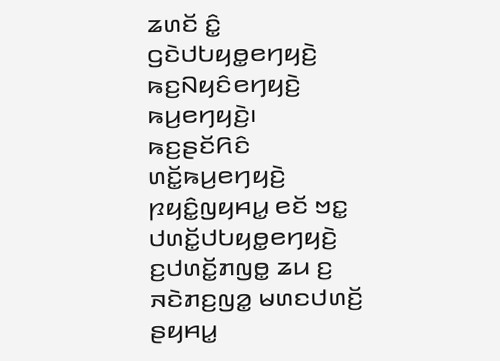ꤘꤛꤢꤩ ꤢꤨ꤭ ꤞꤢꤧꤓꤝꤟꤥ꤭ꤕꤚꤟꤢꤧ꤬ ꤒꤢ꤬ꤡꤟꤢꤨꤕꤚꤟꤢꤧ꤬ ꤒꤣ꤬ꤕꤚꤟꤢꤧ꤬꤯
ꤒꤢ꤬ꤔꤢꤩꤖꤢꤨ ꤛꤢꤩ꤭ꤒꤣ꤬ꤕꤚꤟꤢꤧ꤬ ꤐꤟꤢꤨ꤭ꤜꤟꤌꤣ꤭ ꤕꤢꤩ ꤠꤢ꤭ ꤓꤛꤢꤩ꤭ꤓꤝꤟꤥ꤭ꤕꤚꤟꤢꤧ꤬ ꤢ꤬ꤓꤛꤢꤩ꤭ꤊꤜꤥ꤭ ꤘꤣ ꤢ꤬ ꤏꤢꤧꤊꤢ꤬ꤜꤤ꤭ ꤗꤛꤢꤓꤛꤢꤩ꤬ ꤔꤟꤌꤣ꤭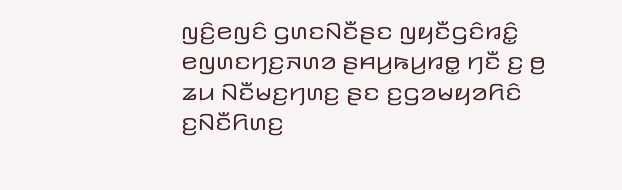ꤜꤢꤨ꤬ꤕꤜꤢꤨ ꤞꤛꤢꤡꤢꤪꤔꤢ ꤜꤟꤢꤪꤞꤢꤨꤙꤢꤨ꤭ ꤕꤜꤛꤢꤚꤢ꤬ꤏꤛꤤ ꤔꤌꤣ꤬ꤒꤣ꤬ꤙꤥ꤭ ꤚꤢꤪ ꤢ꤬ ꤥ꤬ ꤘꤣ ꤡꤢꤪꤗꤢ꤬ꤚꤛꤢ꤬ ꤔꤢ ꤢ꤬ꤞꤤꤗꤟꤤꤖꤢꤨ ꤢ꤬ꤡꤢꤪꤖꤛꤢ꤬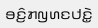ꤋꤢꤨ꤬ꤊꤜꤛꤢꤓꤢꤧ꤭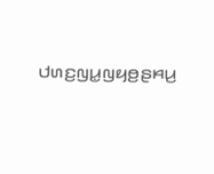ꤓꤛꤢ꤬ꤜꤣ꤭ꤜꤟꤥ꤬ꤔꤌꤣ꤬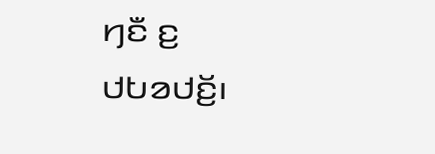ꤚꤢꤪ ꤢ꤬ ꤓꤝꤤꤓꤢꤩ꤬꤯